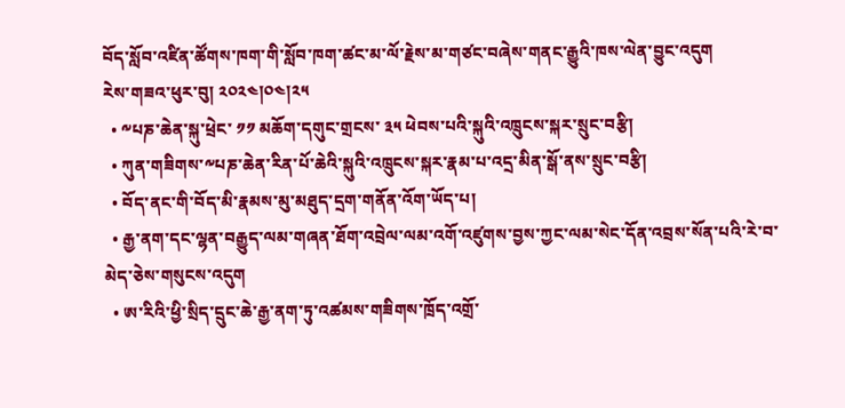བོད་སློབ་འཛིན་ཚོགས་ཁག་གི་སློབ་ཁག་ཚང་མ་ལོ་རྗེས་མ་གཙང་བཞེས་གནང་རྒྱུའི་ཁས་ལེན་བྱུང་འདུག
རེས་གཟའ་ཕུར་བུ། ༢༠༢༤།༠༤།༢༥
  • ༸པཎ་ཆེན་སྐུ་ཕྲེང་ ༡༡ མཆོག་དགུང་གྲངས་ ༣༥ ཕེབས་པའི་སྐུའི་འཁྲུངས་སྐར་སྲུང་བརྩི།
  • ཀུན་གཟིགས་༸པཎ་ཆེན་རིན་པོ་ཆེའི་སྐུའི་འཁྲུངས་སྐར་རྣམ་པ་འདྲ་མིན་སྒོ་ནས་སྲུང་བརྩི།
  • བོད་ནང་གི་བོད་མི་རྣམས་མུ་མཐུད་དྲག་གནོན་འོག་ཡོད་པ།
  • རྒྱ་ནག་དང་ལྷན་བརྒྱུད་ལམ་གཞན་ཐོག་འབྲེལ་ལམ་འགོ་འཛུགས་བྱས་ཀྱང་ལམ་སེང་དོན་འབྲས་སོན་པའི་རེ་བ་མེད་ཅེས་གསུངས་འདུག
  • ཨ་རིའི་ཕྱི་སྲིད་དྲུང་ཆེ་རྒྱ་ནག་ཏུ་འཚམས་གཟིགས་ཁྲོད་འགྲོ་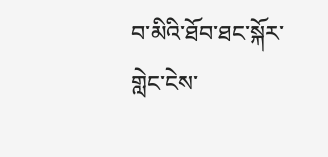བ་མིའི་ཐོབ་ཐང་སྐོར་གླེང་ངེས་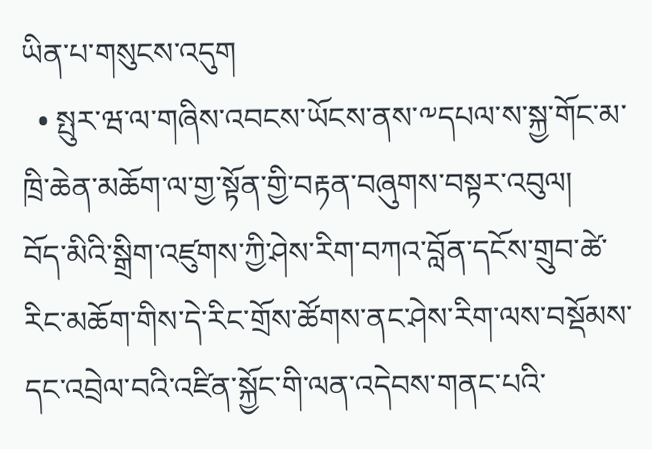ཡིན་པ་གསུངས་འདུག
  • སྤུར་ཝ་ལ་གཞིས་འབངས་ཡོངས་ནས་༸དཔལ་ས་སྐྱ་གོང་མ་ཁྲི་ཆེན་མཆོག་ལ་གྱ་སྟོན་གྱི་བརྟན་བཞུགས་བསྟར་འབུལ།
བོད་མིའི་སྒྲིག་འཛུགས་ཀྱི་ཤེས་རིག་བཀའ་བློན་དངོས་གྲུབ་ཚེ་རིང་མཆོག་གིས་དེ་རིང་གྲོས་ཚོགས་ནང་ཤེས་རིག་ལས་བསྡོམས་དང་འབྲེལ་བའི་འཛིན་སྐྱོང་གི་ལན་འདེབས་གནང་པའི་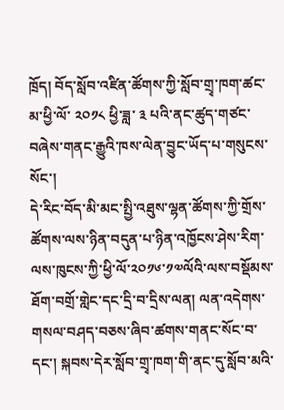ཁྲོད། བོད་སློབ་འཛིན་ཚོགས་ཀྱི་སློབ་གྲྭ་ཁག་ཚང་མ་ཕྱི་ལོ་ ༢༠༡༨ ཕྱི་ཟླ་ ༣ པའི་ནང་ཚུད་གཙང་བཞེས་གནང་རྒྱུའི་ཁས་ལེན་བྱུང་ཡོད་པ་གསུངས་སོང་།
དེ་རིང་བོད་མི་མང་སྤྱི་འཐུས་ལྷན་ཚོགས་ཀྱི་གྲོས་ཚོགས་ལས་ཉིན་བདུན་པ་ཉིན་འཁྱོངས་ཤེས་རིག་ལས་ཁུངས་ཀྱི་ཕྱི་ལོ་༢༠༡༦་༡༧ལོའི་ལས་བསྡོམས་ཐོག་བགྲོ་གླེང་དང་དྲི་བ་དྲིས་ལན། ལན་འདེགས་གསལ་བཤད་བཅས་ཞིབ་ཚགས་གནང་སོང་བ་དང་། སྐབས་དེར་སློབ་གྲྭ་ཁག་གི་ནང་དུ་སློབ་མའི་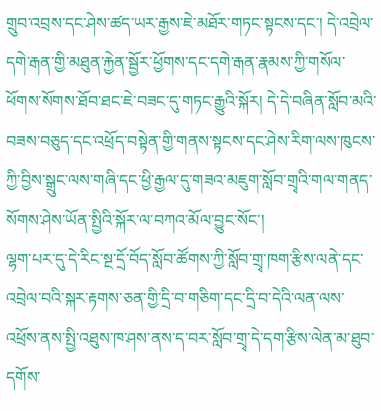གྲུབ་འབྲས་དང་ཤེས་ཚད་ཡར་རྒྱས་ཇེ་མཐོར་གཏང་སྟངས་དང་། དེ་འབྲེལ་དགེ་རྒན་གྱི་མཐུན་རྐྱེན་སྦྱོར་ཕྱོགས་དང་དགེ་རྒན་རྣམས་ཀྱི་གསོལ་ཕོགས་སོགས་ཐོབ་ཐང་ཇེ་བཟང་དུ་གཏང་རྒྱུའི་སྐོར། དེ་དེ་བཞིན་སློབ་མའི་བཟས་བཅུད་དང་འཕྲོད་བསྟེན་གྱི་གནས་སྟངས་དང་ཤེས་རིག་ལས་ཁུངས་ཀྱི་བྱིས་སྒྲུང་ལས་གཞི་དང་ཕྱི་རྒྱལ་དུ་གཟའ་མཇུག་སློབ་གྲྭའི་གལ་གནད་སོགས་ཤེས་ཡོན་སྤྱིའི་སྐོར་ལ་བཀའ་མོལ་བྱུང་སོང་།
ལྷག་པར་དུ་དེ་རིང་སྔ་དྲོ་བོད་སློབ་ཚོགས་ཀྱི་སློབ་གྲྭ་ཁག་རྩིས་ལནེ་དང་འབྲེལ་བའི་སྐར་རྟགས་ཅན་གྱི་དྲི་བ་གཅིག་དང་དྲི་བ་དེའི་ལན་ལས་འཕྲོས་ནས་སྤྱི་འཐུས་ཁ་ཤས་ནས་ད་བར་སློབ་གྲྭ་དེ་དག་རྩིས་ལེན་མ་ཐུབ་དགོས་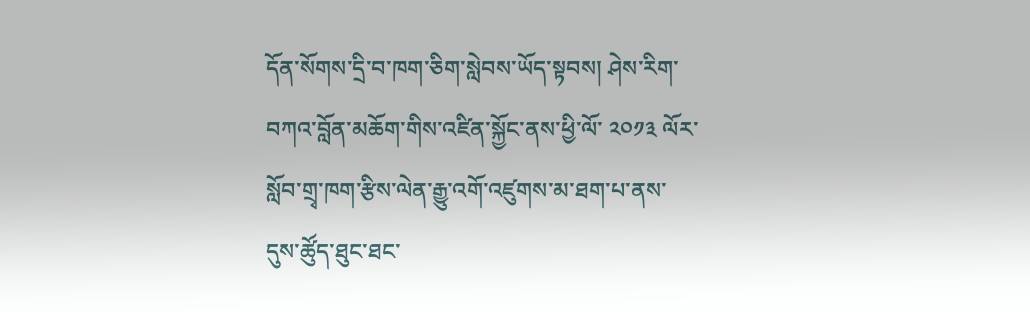དོན་སོགས་དྲི་བ་ཁག་ཅིག་སླེབས་ཡོད་སྟབས། ཤེས་རིག་བཀའ་བློན་མཆོག་གིས་འཛིན་སྐྱོང་ནས་ཕྱི་ལོ་ ༢༠༡༣ ལོར་སློབ་གྲྭ་ཁག་རྩིས་ལེན་རྒྱུ་འགོ་འཛུགས་མ་ཐག་པ་ནས་དུས་ཚོུད་ཐུང་ཐང་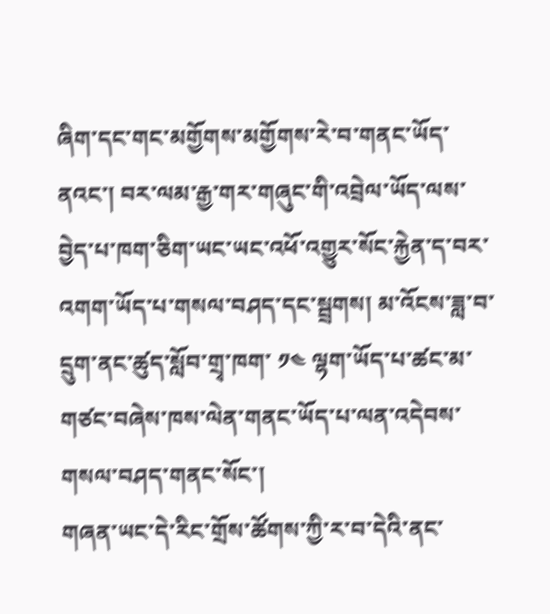ཞིག་དང་གང་མགྱོགས་མགྱོགས་རེ་བ་གནང་ཡོད་ནའང་། བར་ལམ་རྒྱ་གར་གཞུང་གི་འབྲེལ་ཡོད་ལས་བྱེད་པ་ཁག་ཅིག་ཡང་ཡང་འཕོ་འགྱུར་སོང་རྐྱེན་ད་བར་འགག་ཡོད་པ་གསལ་བཤད་དང་སྦྲགས། མ་འོངས་ཟླ་བ་དྲུག་ནང་ཚུད་སློབ་གྲྭ་ཁག་ ༡༤ ལྷག་ཡོད་པ་ཚང་མ་གཙང་བཞེས་ཁས་ལེན་གནང་ཡོད་པ་ལན་འདེབས་གསལ་བཤད་གནང་སོང་།
གཞན་ཡང་དེ་རིང་གྲོས་ཚོགས་ཀྱི་ར་བ་དེའི་ནང་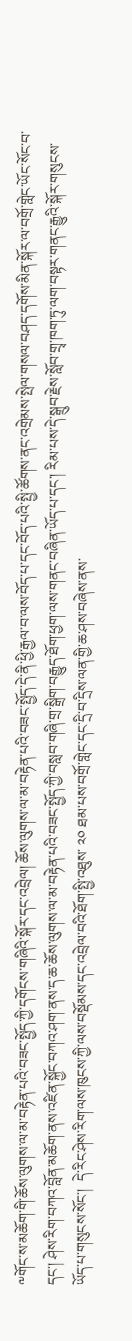༸གོང་ས་མཆོག་གི་ཆོས་ལུགས་ལ་མ་བརྟེན་པའི་བཟང་སྤྱོད་ཀྱི་དགོངས་གཞིའི་སྐོར་དང་འབྲེལ། ཆོས་ལུགས་ལ་མ་བརྟེན་པའི་བཟང་སྤྱོད་དེ་ནི་ཕྱི་རྒྱལ་བ་ལས་བོད་པ་དང་བོད་པའི་སྤྱི་ཚོགས་ནང་འགྲེམས་སྤེལ་གསལ་བཤད་དགོས་མིན་སྐོར་ལ་བགྲོ་གླེང་ཡོང་སོང་བ་དང་། ཤེས་རིག་བཀའ་བློན་མཆོག་ནས་འཛིན་སྐྱོང་བཀའ་ཤག་ནས་ད་ཆ་ཆོས་ལུགས་ལ་མ་བརྟེན་པའི་བཟང་སྤྱོད་ཀྱི་བསླབ་གཞི་གྲ་སྒྲིག་བརྒྱུད་ཐོག་ཕྱག་ལས་གནང་བཞིན་ཡོད་པ་དང་། རིམ་པས་དེ་སྒྲུབ་རྗེས་སློབ་གྲྭ་ཁག་ཏུ་ལག་བསྟར་གནང་རྒྱུའི་སྐོར་གསུངས་ཡོད་པ་གསུངས་སོང་།  དེ་རིང་ཤེས་རིག་ལས་ཁུངས་ཀྱི་ལས་བསྡོམས་དང་འབྲེལ་བའི་ཐོག་སྤྱི་འཐུས་ ༢༠ ཐམ་པས་བགྲོ་གླེང་དང་དྲི་བ་དྲིས་ལན་གྱི་ཆ་ཤས་བཞེས་ནས་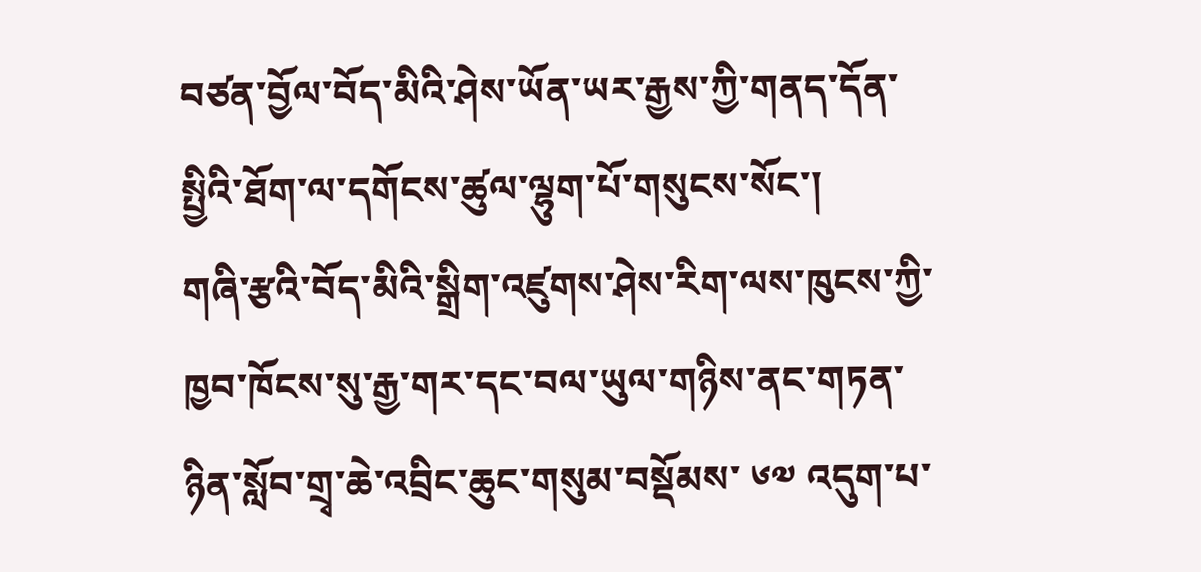བཙན་བྱོལ་བོད་མིའི་ཤེས་ཡོན་ཡར་རྒྱས་ཀྱི་གནད་དོན་སྤྱིའི་ཐོག་ལ་དགོངས་ཚུལ་ལྷུག་པོ་གསུངས་སོང་།
གཞི་རྩའི་བོད་མིའི་སྒྲིག་འཛུགས་ཤེས་རིག་ལས་ཁུངས་ཀྱི་ཁྱབ་ཁོངས་སུ་རྒྱ་གར་དང་བལ་ཡུལ་གཉིས་ནང་གཏན་ཉིན་སློབ་གྲྭ་ཆེ་འབྲིང་ཆུང་གསུམ་བསྡོམས་ ༦༧ འདུག་པ་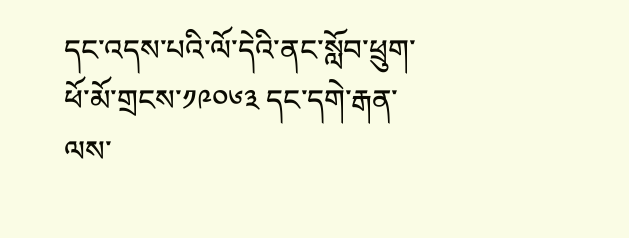དང་འདས་པའི་ལོ་དེའི་ནང་སློབ་ཕྲུག་ཕོ་མོ་གྲངས་༡༩༠༦༣ དང་དགེ་རྒན་ལས་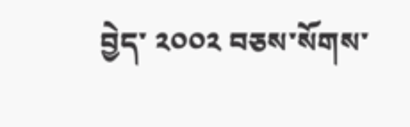བྱེད་ ༢༠༠༢ བཅས་སོགས་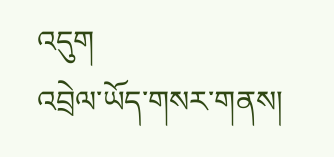འདུག
འབྲེལ་ཡོད་གསར་གནས།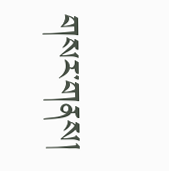གསར་གནས།